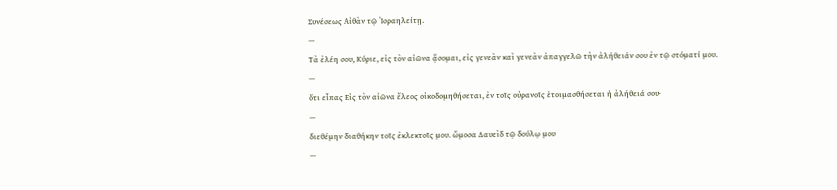Συνέσεως Αἰθὰν τῷ Ἰσραηλείτῃ.
—
Τὰ ἐλέη σου, Κύριε, εἰς τὸν αἰῶνα ᾄσομαι, εἰς γενεὰν καὶ γενεὰν ἀπαγγελῶ τὴν ἀλήθειάν σου ἐν τῷ στόματί μου.
—
ὅτι εἶπας Εἰς τὸν αἰῶνα ἔλεος οἰκοδομηθήσεται, ἐν τοῖς οὐρανοῖς ἑτοιμασθήσεται ἡ ἀλήθειά σου·
—
διεθέμην διαθήκην τοῖς ἐκλεκτοῖς μου. ὤμοσα Δαυεὶδ τῷ δούλῳ μου
—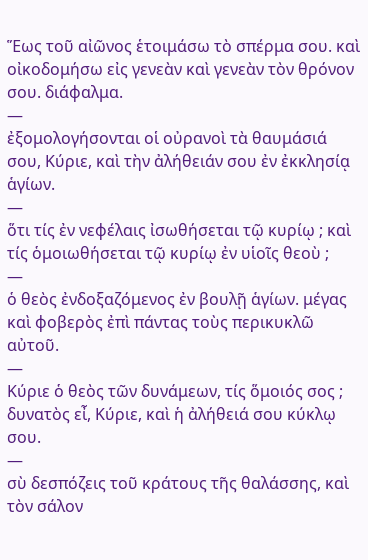Ἕως τοῦ αἰῶνος ἑτοιμάσω τὸ σπέρμα σου. καὶ οἰκοδομήσω εἰς γενεὰν καὶ γενεὰν τὸν θρόνον σου. διάφαλμα.
—
ἐξομολογήσονται οἱ οὐρανοὶ τὰ θαυμάσιά σου, Κύριε, καὶ τὴν ἀλήθειάν σου ἐν ἐκκλησίᾳ ἁγίων.
—
ὅτι τίς ἐν νεφέλαις ἰσωθήσεται τῷ κυρίῳ ; καὶ τίς ὁμοιωθήσεται τῷ κυρίῳ ἐν υἱοῖς θεοὺ ;
—
ὁ θεὸς ἐνδοξαζόμενος ἐν βουλῇ ἁγίων. μέγας καὶ φοβερὸς ἐπὶ πάντας τοὺς περικυκλῶ αὐτοῦ.
—
Κύριε ὁ θεὸς τῶν δυνάμεων, τίς ὅμοιός σος ; δυνατὸς εἶ, Κύριε, καὶ ἡ ἀλήθειά σου κύκλῳ σου.
—
σὺ δεσπόζεις τοῦ κράτους τῆς θαλάσσης, καὶ τὸν σάλον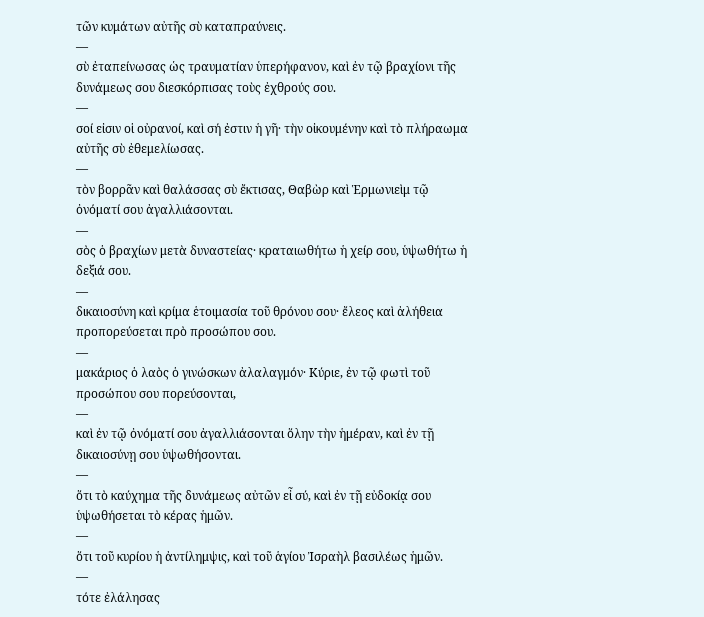τῶν κυμάτων αὐτῆς σὺ καταπραύνεις.
—
σὺ ἐταπείνωσας ὡς τραυματίαν ὑπερήφανον, καὶ ἐν τῷ βραχίονι τῆς δυνάμεως σου διεσκόρπισας τοὺς ἐχθρούς σου.
—
σοί εἰσιν οἱ οὐρανοί, καὶ σή ἐστιν ἡ γῆ· τὴν οἰκουμένην καὶ τὸ πλήραωμα αὐτῆς σὺ ἐθεμελίωσας.
—
τὸν βορρᾶν καὶ θαλάσσας σὺ ἔκτισας, Θαβὼρ καὶ Ἑρμωνιεὶμ τῷ ὀνόματί σου ἀγαλλιάσονται.
—
σὸς ὁ βραχίων μετὰ δυναστείας· κραταιωθήτω ἡ χείρ σου, ὑψωθήτω ἡ δεξιά σου.
—
δικαιοσύνη καὶ κρίμα ἑτοιμασία τοῦ θρόνου σου· ἔλεος καὶ ἀλήθεια προπορεύσεται πρὸ προσώπου σου.
—
μακάριος ὁ λαὸς ὁ γινώσκων ἀλαλαγμόν· Κύριε, ἐν τῷ φωτὶ τοῦ προσώπου σου πορεύσονται,
—
καὶ ἐν τῷ ὀνόματί σου ἀγαλλιάσονται ὅλην τὴν ἡμέραν, καὶ ἐν τῇ δικαιοσύνῃ σου ὑψωθήσονται.
—
ὅτι τὸ καύχημα τῆς δυνάμεως αὐτῶν εἶ σύ, καὶ ἐν τῇ εὐδοκίᾳ σου ὑψωθήσεται τὸ κέρας ἡμῶν.
—
ὅτι τοῦ κυρίου ἡ ἀντίλημψις, καὶ τοῦ ἁγίου Ἰσραὴλ βασιλέως ἡμῶν.
—
τότε ἐλάλησας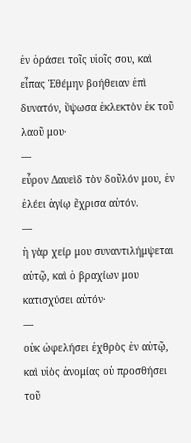ἐν ὁράσει τοῖς υἱοῖς σου, καὶ εἶπας Ἐθέμην βοήθειαν ἐπὶ δυνατόν, ὕψωσα ἐκλεκτὸν ἐκ τοῦ λαοῦ μου·
—
εὗρον Δαυεὶδ τὸν δοῦλόν μου, ἐν ἐλέει ἁγίῳ ἔχρισα αὐτόν.
—
ἡ γὰρ χείρ μου συναντιλήμψεται αὐτῷ, καὶ ὁ βραχίων μου κατισχύσει αὐτόν·
—
οὐκ ὠφελήσει ἐχθρὸς ἐν αὐτῷ, καὶ υἱὸς ἀνομίας οὐ προσθήσει τοῦ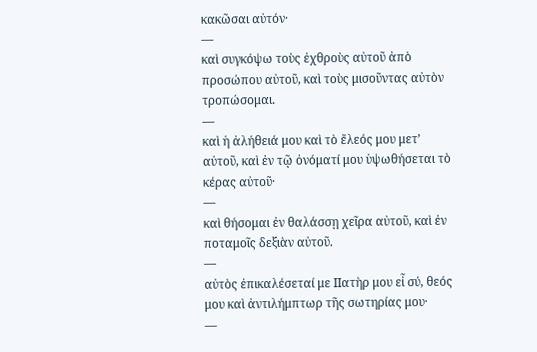κακῶσαι αὐτόν·
—
καὶ συγκόψω τοὺς ἐχθροὺς αὐτοῦ ἀπὸ προσώπου αὐτοῦ, καὶ τοὺς μισοῦντας αὐτὸν τροπώσομαι.
—
καὶ ἡ ἀλήθειά μου καὶ τὸ ἔλεός μου μετʼ αὐτοῦ, καὶ ἐν τῷ ὀνόματί μου ὑψωθήσεται τὸ κέρας αὐτοῦ·
—
καὶ θήσομαι ἐν θαλάσσῃ χεῖρα αὐτοῦ, καὶ ἐν ποταμοῖς δεξιὰν αὐτοῦ.
—
αὐτὸς ἐπικαλέσεταί με ΙΙατὴρ μου εἶ σύ, θεός μου καὶ ἀντιλήμπτωρ τῆς σωτηρίας μου·
—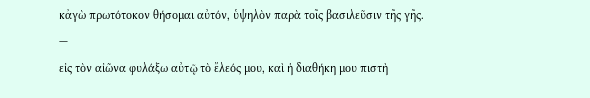κἀγὼ πρωτότοκον θήσομαι αὐτόν, ὑψηλὸν παρὰ τοῖς βασιλεῦσιν τῆς γῆς.
—
εἰς τὸν αἰῶνα φυλάξω αὐτῷ τὸ ἔλεός μου, καὶ ἡ διαθήκη μου πιστὴ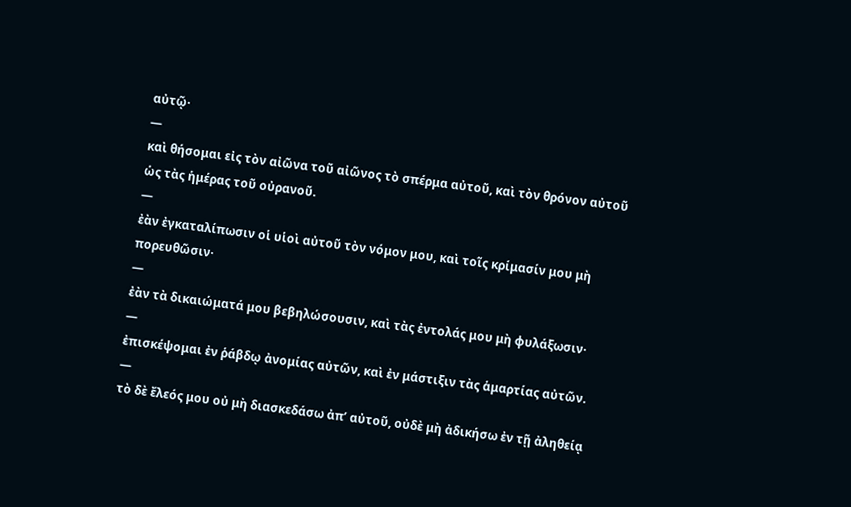αὐτῷ·
—
καὶ θήσομαι εἰς τὸν αἰῶνα τοῦ αἰῶνος τὸ σπέρμα αὐτοῦ, καὶ τὸν θρόνον αὐτοῦ ὡς τὰς ἡμέρας τοῦ οὐρανοῦ.
—
ἐὰν ἐγκαταλίπωσιν οἱ υἱοὶ αὐτοῦ τὸν νόμον μου, καὶ τοῖς κρίμασίν μου μὴ πορευθῶσιν·
—
ἐὰν τὰ δικαιώματά μου βεβηλώσουσιν, καὶ τὰς ἐντολάς μου μὴ φυλάξωσιν·
—
ἐπισκέψομαι ἐν ῥάβδῳ ἀνομίας αὐτῶν, καὶ ἐν μάστιξιν τὰς ἁμαρτίας αὐτῶν.
—
τὸ δὲ ἔλεός μου οὐ μὴ διασκεδάσω ἀπʼ αὐτοῦ, οὐδὲ μὴ ἀδικήσω ἐν τῇ ἀληθείᾳ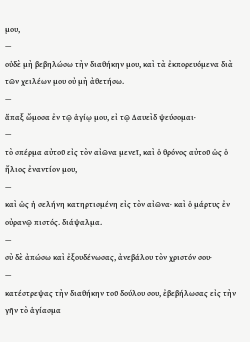μου,
—
οὑδὲ μὴ βεβηλώσω τὴν διαθήκην μου, καὶ τὰ ἐκπορευόμενα διὰ τῶν χειλέων μου οὐ μὴ ἀθετήσω.
—
ἅπαξ ὤμοσα ἐν τῷ ἁγίῳ μου, εἰ τῷ Δαυεὶδ ψεύσομαι·
—
τὸ σπέρμα αὐτοῦ εἰς τὸν αἰῶνα μενεῖ, καὶ ὁ θρόνος αὐτοῦ ὡς ὁ ἤλιος ἐναντίον μου,
—
καὶ ὡς ἡ σελήνη κατηρτισμένη εἰς τὸν αἰῶνα· καὶ ὁ μάρτυς ἐν οὐρανῷ πιστός. διάψαλμα.
—
σὺ δὲ ἀπώσω καὶ ἐξουδένωσας, ἀνεβάλου τὸν χριστόν σου·
—
κατέστρεψας τὴν διαθήκην τοῦ δούλου σου, ἐβεβήλωσας εἰς τὴν γῆν τὸ ἁγίασμα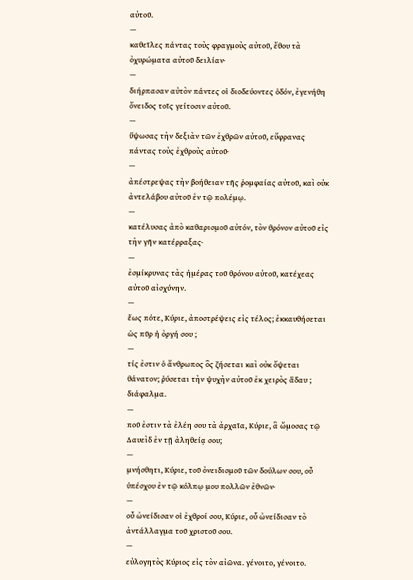αὐτοῦ.
—
καθεῖλες πάντας τοὺς φραγμοὺς αὐτοῦ, ἔθου τὰ ὀχυρώματα αὐτοῦ δειλίαν·
—
διήρπασαν αὐτὸν πάντες οἱ διοδεύοντες ὁδόν, ἐγενήθη ὄνειδος τοῖς γείτοσιν αὐτοῦ.
—
ὕψωσας τὴν δεξιὰν τῶν ἐχθρῶν αὐτοῦ, εὔφρανας πάντας τοὺς ἐχθροὺς αὐτοῦ·
—
ἀπέστρεψας τὴν βοήθειαν τῆς ῥομφαίας αὐτοῦ, καὶ οὐκ ἀντελάβου αὐτοῦ ἐν τῷ πολέμῳ.
—
κατέλυσας ἀπὸ καθαρισμοῦ αὐτόν, τὸν θρόνον αὐτοῦ εἰς τὴν γῆν κατέρραξας·
—
ἐσμίκρυνας τὰς ἡμέρας τοῦ θρόνου αὐτοῦ, κατέχεας αὐτοῦ αἰσχύνην.
—
ἕως πότε, Κύριε, ἀποστρέψεις εἰς τέλος; ἐκκαυθήσεται ὡς πῦρ ἡ ὀργή σου ;
—
τίς ἐστιν ὁ ἄνθρωπος ὃς ζήσεται καὶ οὐκ ὄψεται θάνατον; ῥύσεται τὴν ψυχὴν αὐτοῦ ἐκ χειρὸς ἅδαυ ; διάφαλμα.
—
ποῦ ἐστιν τὰ ἐλέη σου τὰ ἀρχαῖα, Κύριε, ἃ ὤμοσας τῷ Δαυεὶδ ἐν τῇ ἀληθείᾳ σου;
—
μνήσθητι, Κύριε, τοῦ ὀνειδισμοῦ τῶν δούλων σου, οὖ ὑπέσχου ἐν τῷ κόλπῳ μου πολλῶν ἐθνῶν·
—
οὖ ὠνείδισαν οἱ ἐχθροί σου, Κύριε, οὗ ὠνείδισαν τὸ ἀντάλλαγμα τοῦ χριστοῦ σου.
—
εὐλογητὸς Κύριος εἰς τὸν αἰῶνα. γένοιτο, γένοιτο.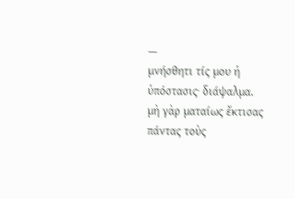—
μνήσθητι τίς μου ἡ ὑπόστασις· διάψαλμα. μὴ γὰρ ματαίως ἔκτισας πάντας τοὺς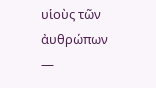υἱοὺς τῶν ἀυθρώπων
—